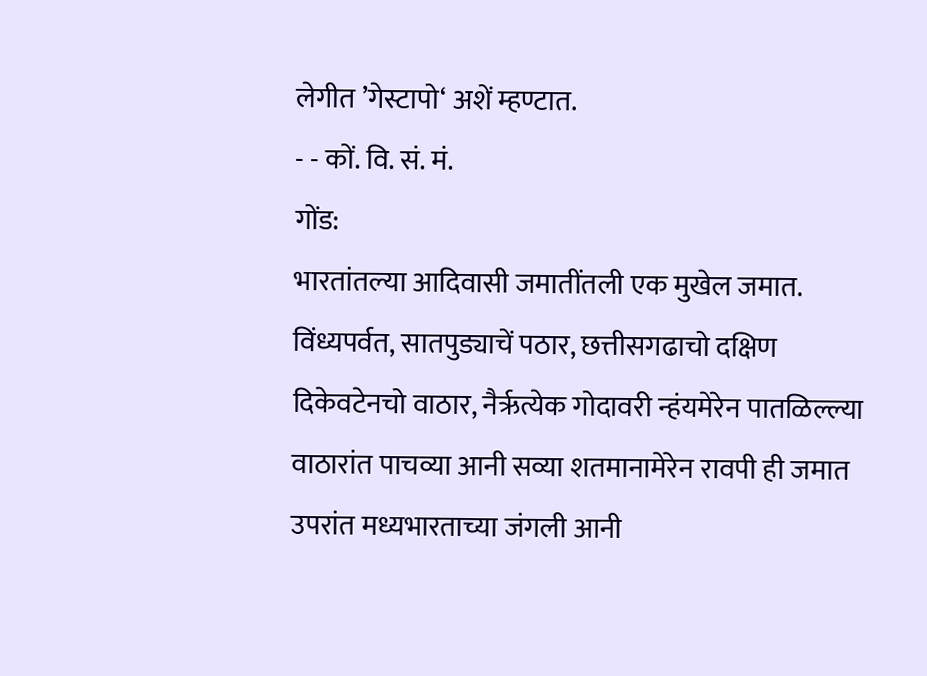लेगीत ’गेस्टापो‘ अशें म्हण्टात.
- - कों. वि. सं. मं.
गोंड:
भारतांतल्या आदिवासी जमातींतली एक मुखेल जमात. विंध्यपर्वत, सातपुड्याचें पठार, छत्तीसगढाचो दक्षिण दिकेवटेनचो वाठार, नैर्ऋत्येक गोदावरी न्हंयमेरेन पातळिल्ल्या वाठारांत पाचव्या आनी सव्या शतमानामेरेन रावपी ही जमात उपरांत मध्यभारताच्या जंगली आनी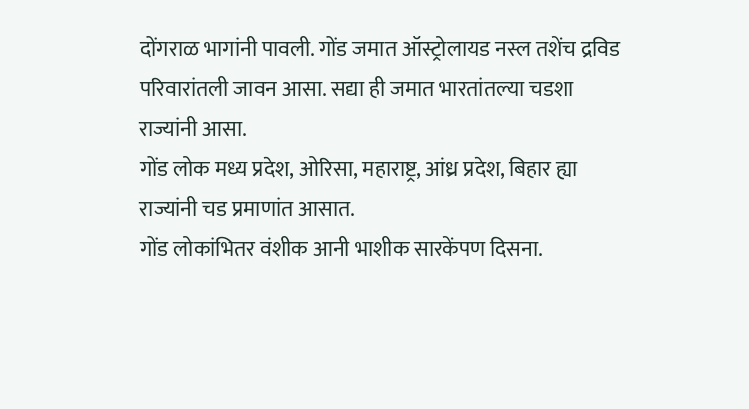दोंगराळ भागांनी पावली. गोंड जमात ऑस्ट्रोलायड नस्ल तशेंच द्रविड परिवारांतली जावन आसा. सद्या ही जमात भारतांतल्या चडशा राज्यांनी आसा.
गोंड लोक मध्य प्रदेश, ओरिसा, महाराष्ट्र, आंध्र प्रदेश, बिहार ह्या राज्यांनी चड प्रमाणांत आसात.
गोंड लोकांभितर वंशीक आनी भाशीक सारकेंपण दिसना.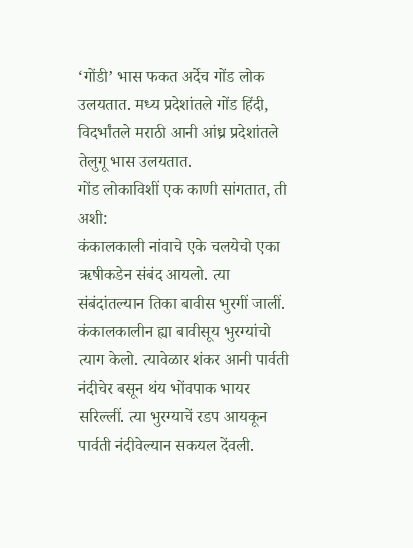‘गोंडी’ भास फकत अर्देच गोंड लोक उलयतात. मध्य प्रदेशांतले गोंड हिंदी, विदर्भांतले मराठी आनी आंध्र प्रदेशांतले तेलुगू भास उलयतात.
गोंड लोकाविशीं एक काणी सांगतात, ती अशी:
कंकालकाली नांवाचे एके चलयेचो एका ऋषीकडेन संबंद आयलो. त्या संबंदांतल्यान तिका बावीस भुरगीं जालीं. कंकालकालीन ह्या बावीसूय भुरग्यांचो त्याग केलो. त्यावेळार शंकर आनी पार्वती नंदीचेर बसून थंय भोंवपाक भायर सरिल्लीं. त्या भुरग्याचें रडप आयकून पार्वती नंदीवेल्यान सकयल देंवली.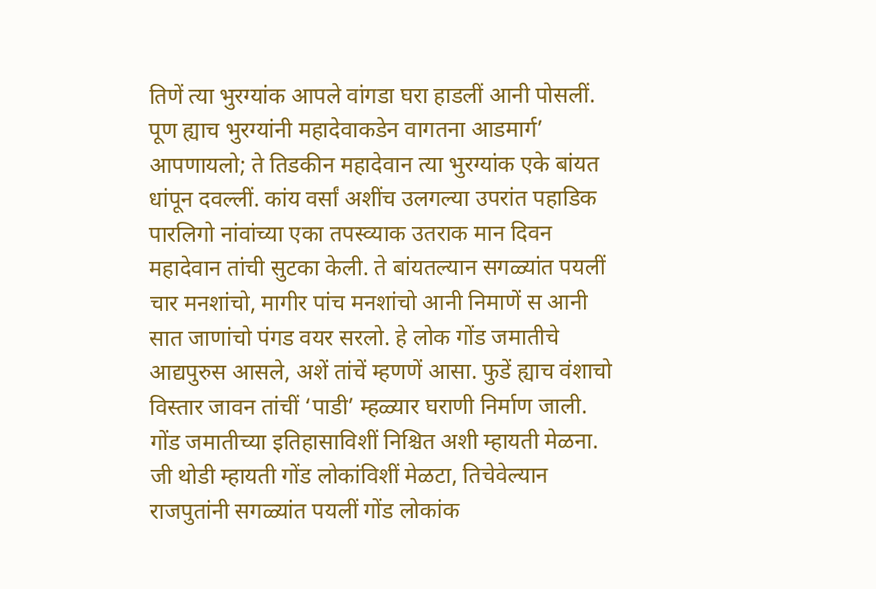तिणें त्या भुरग्यांक आपले वांगडा घरा हाडलीं आनी पोसलीं. पूण ह्याच भुरग्यांनी महादेवाकडेन वागतना आडमार्ग’ आपणायलो; ते तिडकीन महादेवान त्या भुरग्यांक एके बांयत धांपून दवल्लीं. कांय वर्सां अशींच उलगल्या उपरांत पहाडिक पारलिगो नांवांच्या एका तपस्व्याक उतराक मान दिवन महादेवान तांची सुटका केली. ते बांयतल्यान सगळ्यांत पयलीं चार मनशांचो, मागीर पांच मनशांचो आनी निमाणें स आनी सात जाणांचो पंगड वयर सरलो. हे लोक गोंड जमातीचे आद्यपुरुस आसले, अशें तांचें म्हणणें आसा. फुडें ह्याच वंशाचो विस्तार जावन तांचीं ‘पाडी’ म्हळ्यार घराणी निर्माण जाली.
गोंड जमातीच्या इतिहासाविशीं निश्चित अशी म्हायती मेळना. जी थोडी म्हायती गोंड लोकांविशीं मेळटा, तिचेवेल्यान राजपुतांनी सगळ्यांत पयलीं गोंड लोकांक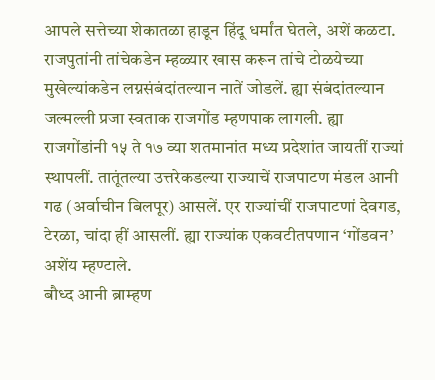आपले सत्तेच्या शेकातळा हाडून हिंदू धर्मांत घेतले, अशें कळटा. राजपुतांनी तांचेकडेन म्हळ्यार खास करून तांचे टोळयेच्या मुखेल्यांकडेन लग्नसंबंदांतल्यान नातें जोडलें. ह्या संबंदांतल्यान जल्मल्ली प्रजा स्वताक राजगोंड म्हणपाक लागली. ह्या राजगोंडांनी १५ ते १७ व्या शतमानांत मध्य प्रदेशांत जायतीं राज्यां स्थापलीं. तातूंतल्या उत्तरेकडल्या राज्याचें राजपाटण मंडल आनी गढ (अर्वाचीन बिलपूर) आसलें. एर राज्यांचीं राजपाटणां देवगड, टेरळा, चांदा हीं आसलीं. ह्या राज्यांक एकवटीतपणान ‘गोंडवन’ अशेंय म्हण्टाले.
बौध्द आनी ब्राम्हण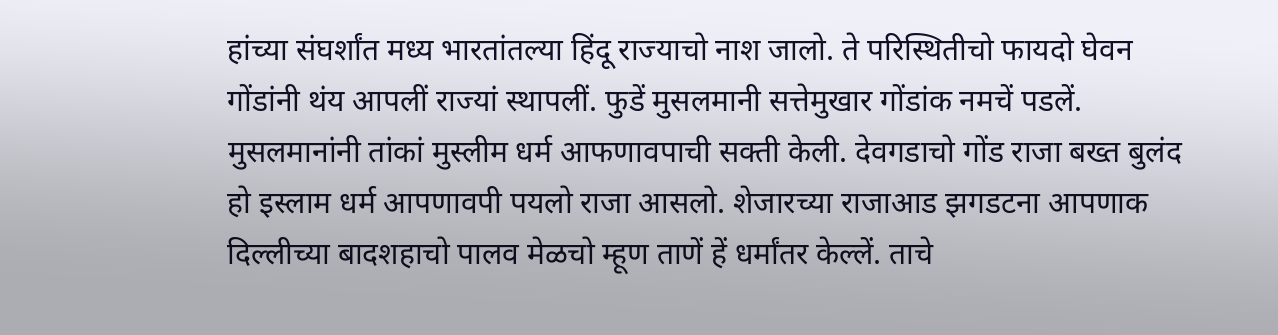हांच्या संघर्शांत मध्य भारतांतल्या हिंदू राज्याचो नाश जालो. ते परिस्थितीचो फायदो घेवन गोंडांनी थंय आपलीं राज्यां स्थापलीं. फुडें मुसलमानी सत्तेमुखार गोंडांक नमचें पडलें. मुसलमानांनी तांकां मुस्लीम धर्म आफणावपाची सक्ती केली. देवगडाचो गोंड राजा बख्त बुलंद हो इस्लाम धर्म आपणावपी पयलो राजा आसलो. शेजारच्या राजाआड झगडटना आपणाक दिल्लीच्या बादशहाचो पालव मेळचो म्हूण ताणें हें धर्मांतर केल्लें. ताचे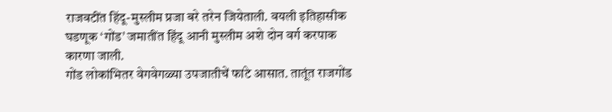राजवटींत हिंदू-मुस्लीम प्रजा बरे तरेन जियेताली. वयली इतिहासीक घडणूक ‘गोंड’ जमातींत हिंदू आनी मुस्लीम अशे दोन वर्ग करपाक कारणा जाली.
गोंड लोकांभितर वेगवेगळ्या उपजातीचें फांटे आसात. तातूंत राजगोंड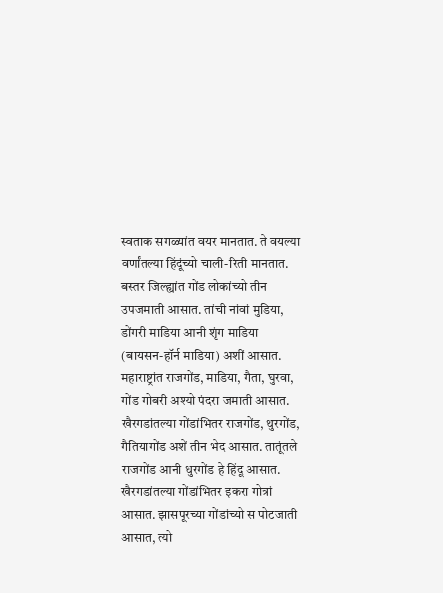स्वताक सगळ्यांत वयर मानतात. ते वयल्या वर्णांतल्या हिंदूंच्यो चाली-रिती मानतात. बस्तर जिल्ह्यांत गोंड लोकांच्यो तीन उपजमाती आसात. तांची नांवां मुडिया, डोंगरी माडिया आनी शृंग माडिया (बायसन-हॉर्न माडिया) अशीं आसात. महाराष्ट्रांत राजगोंड, माडिया, गैता, घुरवा, गोंड गोबरी अश्यो पंदरा जमाती आसात. खैरगडांतल्या गोंडांभितर राजगोंड, थुरगोंड, गैतियागोंड अशें तीन भेद आसात. तातूंतले राजगोंड आनी धुरगोंड हे हिंदू आसात. खैरगडांतल्या गोंडांभितर इकरा गोत्रां आसात. झासपूरच्या गोंडांच्यो स पोटजाती आसात, त्यो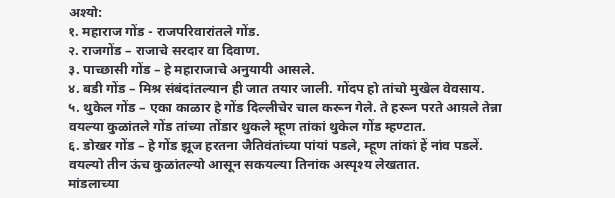अश्यो:
१. महाराज गोंड - राजपरिवारांतले गोंड.
२. राजगोंड – राजाचे सरदार वा दिवाण.
३. पाच्छासी गोंड – हे महाराजाचे अनुयायी आसले.
४. बडी गोंड – मिश्र संबंदांतल्यान ही जात तयार जाली. गोंदप हो तांचो मुखेल वेवसाय.
५. थुकेल गोंड – एका काळार हे गोंड दिल्लीचेर चाल करून गेले. ते हरून परते आय़ले तेन्ना वयल्या कुळांतले गोंड तांच्या तोंडार थुकले म्हूण तांकां थुकेल गोंड म्हण्टात.
६. डोखर गोंड – हे गोंड झूज हरतना जैतिवंतांच्या पांयां पडले, म्हूण तांकां हें नांव पडलें.
वयल्यो तीन ऊंच कुळांतल्यो आसून सकयल्या तिनांक अस्पृश्य लेखतात.
मांडलाच्या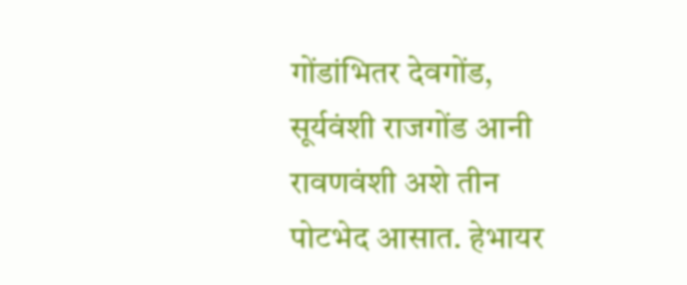गोंडांभितर देवगोंड, सूर्यवंशी राजगोंड आनी रावणवंशी अशे तीन पोटभेद आसात. हेभायर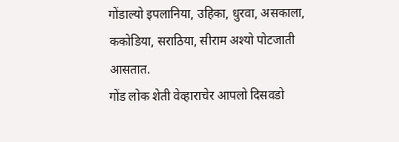गोंडाल्यो इपलानिया, उहिका, धुरवा, असकाला, ककोडिया, सराठिया, सीराम अश्यो पोटजाती आसतात.
गोंड लोक शेती वेव्हाराचेर आपलो दिसवडो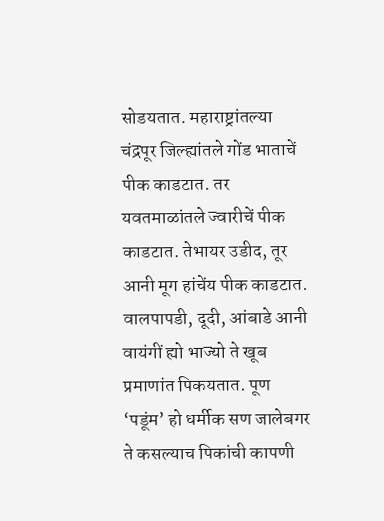सोडयतात. महाराष्ट्रांतल्या चंद्रपूर जिल्ह्यांतले गोंड भाताचें पीक काडटात. तर यवतमाळांतले ज्वारीचें पीक काडटात. तेभायर उडीद, तूर आनी मूग हांचेंय पीक काडटात. वालपापडी, दूदी, आंबाडे आनी वायंगीं ह्यो भाज्यो ते खूब प्रमाणांत पिकयतात. पूण ‘पडूंम’ हो धर्मीक सण जालेबगर ते कसल्याच पिकांची कापणी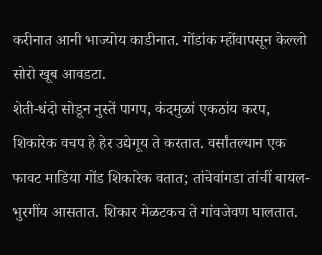करीनात आनी भाज्योय काडीनात. गोंडांक म्होंवापसून केल्लो सोरो खूब आवडटा.
शेती-धंदो सोडून नुस्तें पागप, कंदमुळां एकठांय करप, शिकारेक वचप हे हेर उद्येगूय ते करतात. वर्सांतल्यान एक फावट माडिया गोंड शिकारेक वतात; तांचेवांगडा तांचीं बायल-भुरगींय आसतात. शिकार मेळटकच ते गांवजेवण घालतात.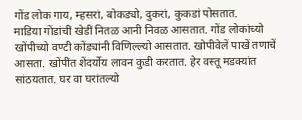गोंड लोक गाय, म्हसरां, बोकड्यो, दुकरां, कुकडां पोसतात.
माडिया गोंडांचीं खेडीं नितळ आनी निवळ आसतात. गोंड लोकांच्यो खोंपीच्यो वण्टी कोंड्यांनी विणिल्ल्यो आसतात. खोपीवेलें पाखें तणाचें आसता. खोंपींत शेंदर्योय लावन कुडी करतात. हेर वस्तू मडक्यांत सांठयतात. घर वा घरांतल्यो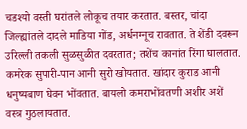चडश्यो वस्ती घरांतले लोकूच तयार करतात. बस्तर, चांदा जिल्ह्यांतले दादले माडिया गोंड, अर्धनग्नूच रावतात. ते शेंडी दवरून उरिल्ली तकली सुळसुळीत दवरतात; तशेंच कानांत रिंगा घालतात. कमरेक सुपारी-पान आनी सुरो खोयतात. खांदार कुराड आनी धनुष्यबाण घेवन भोंवतात. बायलो कमराभोंवतणी अशीर अशें वस्त्र गुठलायतात.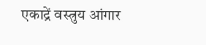एकाद्रें वस्त्रुय आंगार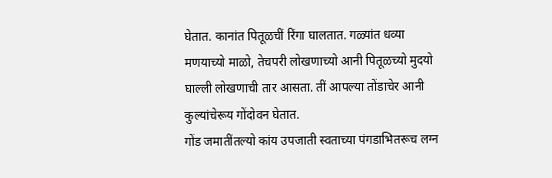घेतात. कानांत पितूळचीं रिंगा घालतात. गळ्यांत धव्या मणयाच्यो माळो, तेचपरी लोखणाच्यो आनी पितूळच्यो मुदयो घाल्ली लोखणाची तार आसता. तीं आपल्या तोंडाचेर आनी कुल्यांचेरूय गोंदोवन घेतात.
गोंड जमातींतल्यो कांय उपजाती स्वताच्या पंगडाभितरूच लग्न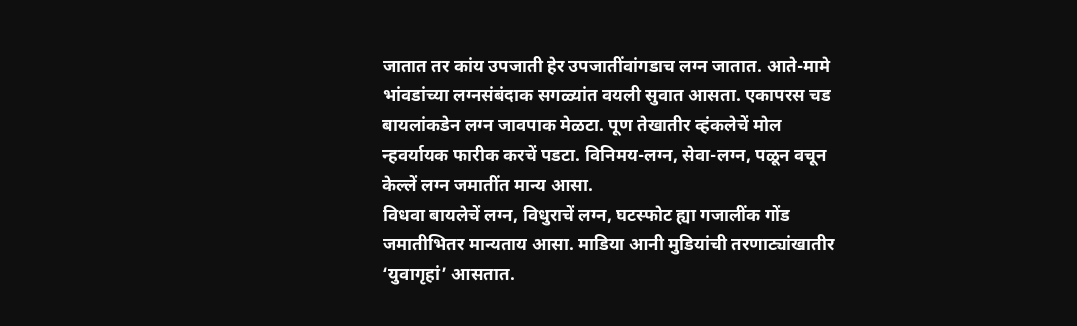जातात तर कांय उपजाती हेर उपजातींवांगडाच लग्न जातात. आते-मामे भांवडांच्या लग्नसंबंदाक सगळ्यांत वयली सुवात आसता. एकापरस चड बायलांकडेन लग्न जावपाक मेळटा. पूण तेखातीर व्हंकलेचें मोल न्हवर्यायक फारीक करचें पडटा. विनिमय-लग्न, सेवा-लग्न, पळून वचून केल्लें लग्न जमातींत मान्य आसा.
विधवा बायलेचें लग्न, विधुराचें लग्न, घटस्फोट ह्या गजालींक गोंड जमातीभितर मान्यताय आसा. माडिया आनी मुडियांची तरणाट्यांखातीर ‘युवागृहां’ आसतात.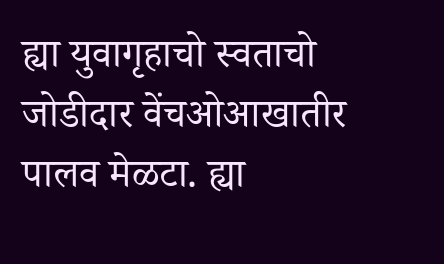ह्या युवागृहाचो स्वताचो जोडीदार वेंचओआखातीर पालव मेळटा. ह्या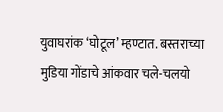युवाघरांक ‘घोटूल’ म्हण्टात. बस्तराच्या मुडिया गोंडाचे आंकवार चले-चलयो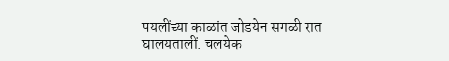पयलींच्या काळांत जोडयेन सगळी रात घालयतालीं. चलयेक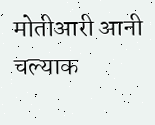मोतीआरी आनी चल्याक